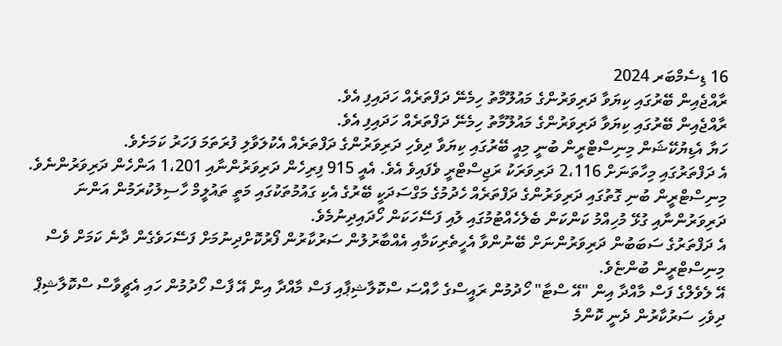16 ޑިސެމްބަރ 2024
ރާއްޖެއިން ބޭރުގައި ކިޔަވާ ދަރިވަރުންގެ މައުލޫމާތު ހިމެނޭ ދަފްތަރެއް ހަދައިފި އެވެ.
ރާއްޖެއިން ބޭރުގައި ކިޔަވާ ދަރިވަރުންގެ މައުލޫމާތު ހިމެނޭ ދަފްތަރެއް ހަދައިފި އެވެ.
ހަޔާ އެޑިޔުކޭޝަން މިނިސްޓްރީން ބުނީ މިއީ ބޭރުގައި ކިޔަވާ ދިވެހި ދަރިވަރުންގެ ދަފްތަރެއް އެކުލަވާލި ފުރަތަމަ ފަހަރު ކަމަށެވެ.
އެ ދަފްތަރުގައި މިހާތަނަށް 2،116 ދަރިވަރަކު ރަޖިސްޓްރީ ވެފައިވެ އެވެ. އެއީ 915 ފިރިހެން ދަރިވަރުންނާއި 1،201 އަންހެން ދަރިވަރުންނެވެ.
މިނިސްޓްރީން ބުނި ގޮތުގައި ދަރިވަރުންގެ ދަފްތަރެއް ހެދުމުގެ މަގްސަދަކީ ބޭރުގެ އެކި ގައުމުތަކުގައި މަތީ ތައުލީމް ހާސިލުކުރަމުން އަންނަ ދަރިވަރުންނާއި ގުޅޭ މުހިއްމު ކަންކަން ބެލެހެއްޓުމުގައި ލުއި ފަސޭހަކަން ހޯދައިދިނުމެވެ.
އެ ދަފްތަރުގެ ސަބަބުން ދަރިވަރުންނަށް ބޭނުންވާ އެހީތެރިކަމާއި އެއްބާރުލުން ސަރުކާރުން ފޯރުކޮށްދިނުމަށް ފަސޭހަވެގެން ދާނެ ކަމަށް ވެސް މިނިސްޓްރީން ބުންޏެވެ.
އޭ ލެވެލްގެ ފަސް މާއްދާ އިން "އޭ ސްޓާ" ހޯދުމުން ރައީސްގެ ހާއްސަ ސްކޮލާޝިޕާއި ފަސް މާއްދާ އިން އޭ ފާސް ހޯދުމުން ހައި އެޗީވާސް ސްކޮލާޝިޕް ދިވެހި ސަރުކާރުން ދެނީ ކޮންމެ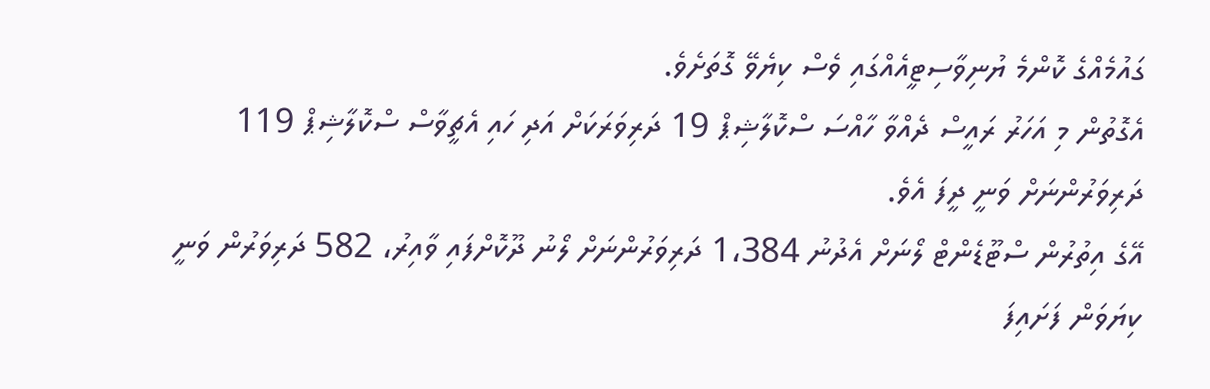ގައުމެއްގެ ކޮންމެ ޔުނިވާސިޓީއެއްގައި ވެސް ކިޔެވޭ ގޮތަށެވެ.
އެގޮތުން މި އަހަރު ރައީސް ދެއްވާ ހާއްސަ ސްކޮލާޝިޕް 19 ދަރިވަރަކަށް އަދި ހައި އެޗީވާސް ސްކޮލާޝިޕް 119 ދަރިވަރުންނަށް ވަނީ ދީފަ އެވެ.
އޭގެ އިތުރުން ސްޓޫޑެންޓް ލޯނަށް އެދުނު 1،384 ދަރިވަރުންނަށް ލޯނު ދޫކޮށްފައި ވާއިރު، 582 ދަރިވަރުން ވަނީ ކިޔަވަން ފަށައިފަ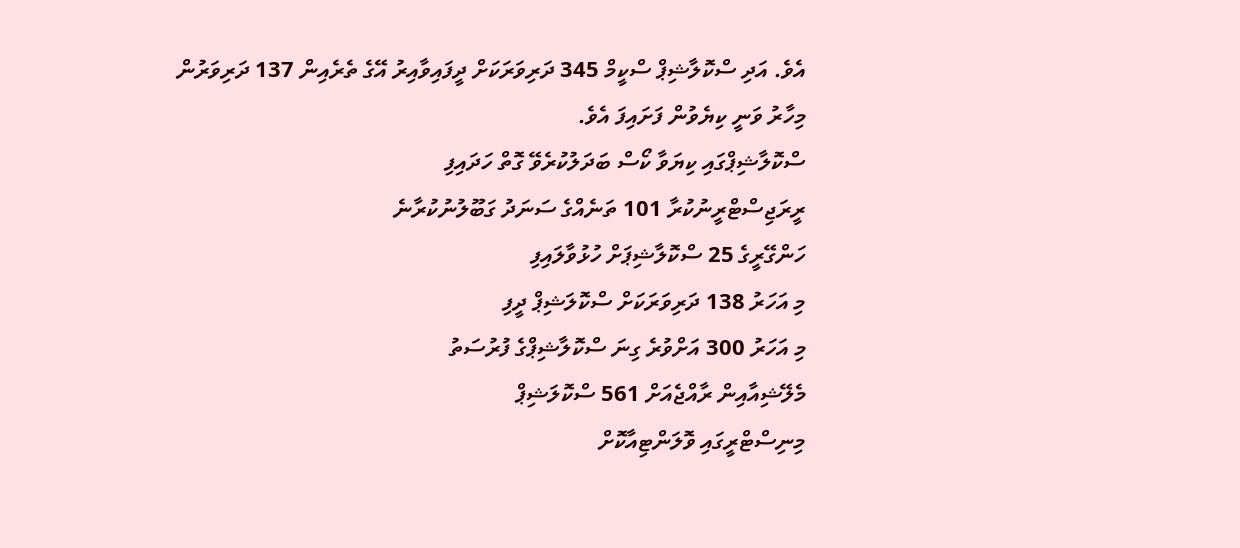އެވެ. އަދި ސްކޮލާޝިޕް ސްކީމް 345 ދަރިވަރަކަށް ދީފައިވާއިރު އޭގެ ތެރެއިން 137 ދަރިވަރުން މިހާރު ވަނީ ކިޔެވުން ފަށައިފަ އެވެ.
ސްކޮލާޝިޕްގައި ކިޔަވާ ކޯސް ބަދަލުކުރެވޭ ގޮތް ހަދައިފި
ރީރަޖިސްޓްރީނުކުރާ 101 ތަނެއްގެ ސަނަދު ގަބޫލުނުކުރާނެ
ހަންގޭރީގެ 25 ސްކޮލާޝިޕަށް ހުޅުވާލައިފި
މި އަހަރު 138 ދަރިވަރަކަށް ސްކޮލަޝިޕް ދީފި
މި އަހަރު 300 އަށްވުރެ ގިނަ ސްކޮލާޝިޕްގެ ފުރުސަތު
މެލޭޝިއާއިން ރާއްޖެއަށް 561 ސްކޮލަޝިޕް
މިނިސްޓްރީގައި ވޮލަންޓިއާކޮށް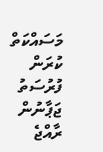މަސައްކަތް ކުރަން ފުރުސަތު
ޖަޕާނުން ރާއްޖެ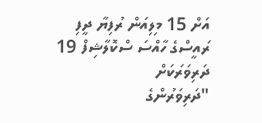އަށް 15 މިލިއަން ރުފިޔާ ދީފި
ރައީސްގެ ހާއްސަ ސްކޮލާޝިފް 19 ދަރިވަރަކަށް
"ދަރިވަރުންގެ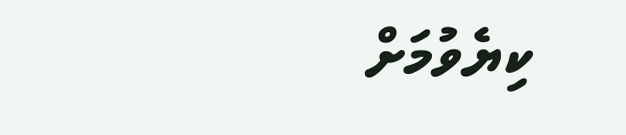ކިޔެވުމަށް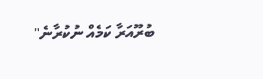ބުރޫއަރާ ކަމެއް ނުކުރާނެ"